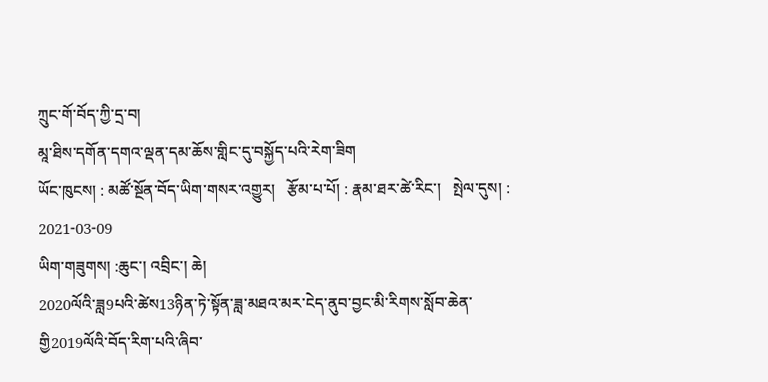ཀྲུང་གོ་བོད་ཀྱི་དྲ་བ།
མཱ་ཐིས་དགོན་དགའ་ལྡན་དམ་ཆོས་གླིང་དུ་བསྐྱོད་པའི་རེག་ཟིག
ཡོང་ཁུངས། : མཚོ་སྔོན་བོད་ཡིག་གསར་འགྱུར།   རྩོམ་པ་པོ། : རྣམ་ཐར་ཚེ་རིང་།   སྤེལ་དུས། : 2021-03-09
ཡིག་གཟུགས། :ཆུང་། འབྲིང་། ཆེ།
2020ལོའི་ཟླ9པའི་ཚེས13ཉིན་ཏེ་སྟོན་ཟླ་མཐའ་མར་ངེད་ནུབ་བྱང་མི་རིགས་སློབ་ཆེན་གྱི2019ལོའི་བོད་རིག་པའི་ཞིབ་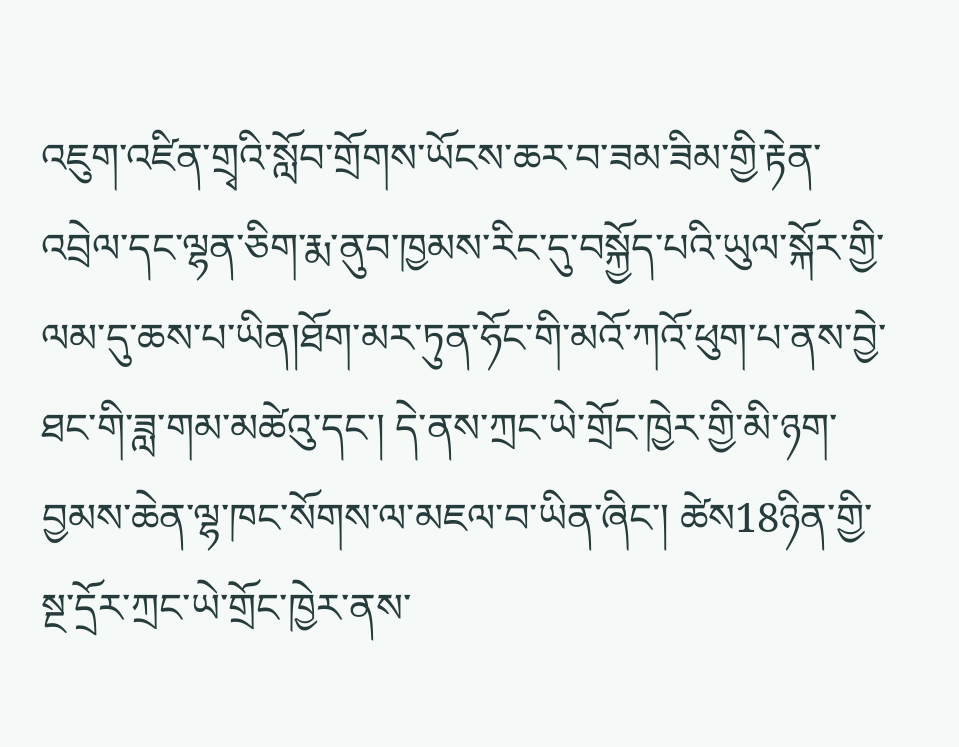འཇུག་འཛིན་གྲྭའི་སློབ་གྲོགས་ཡོངས་ཆར་བ་ཟམ་ཟིམ་གྱི་རྟེན་འབྲེལ་དང་ལྷན་ཅིག་རྨ་ནུབ་ཁྱམས་རིང་དུ་བསྐྱོད་པའི་ཡུལ་སྐོར་གྱི་ལམ་དུ་ཆས་པ་ཡིན།ཐོག་མར་ཏུན་ཧོང་གི་མའོ་ཀའོ་ཕུག་པ་ནས་བྱེ་ཐང་གི་ཟླ་གམ་མཚེའུ་དང་། དེ་ནས་ཀྲང་ཡེ་གྲོང་ཁྱེར་གྱི་མི་ཉག་བྱམས་ཆེན་ལྷ་ཁང་སོགས་ལ་མཇལ་བ་ཡིན་ཞིང་། ཚེས18ཉིན་གྱི་སྔ་དྲོར་ཀྲང་ཡེ་གྲོང་ཁྱེར་ནས་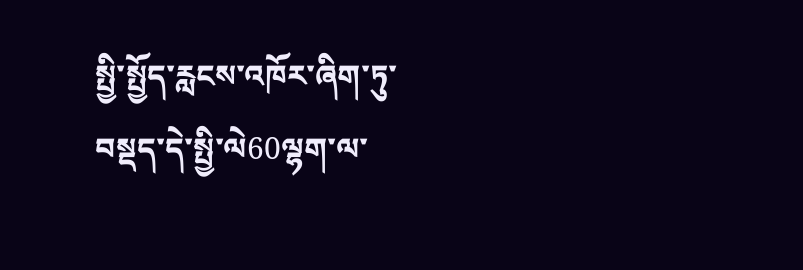སྤྱི་སྤྱོད་རླངས་འཁོར་ཞིག་ཏུ་བསྡད་དེ་སྤྱི་ལེ60ལྷག་ལ་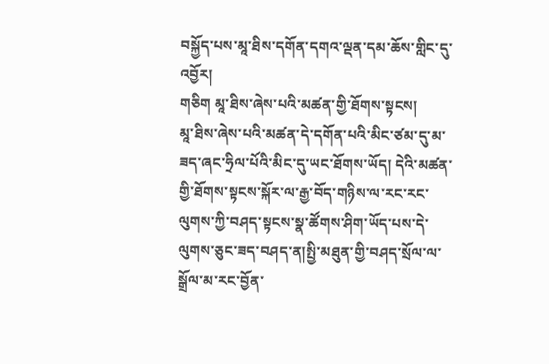བསྐྱོད་པས་མཱ་ཐིས་དགོན་དགའ་ལྡན་དམ་ཆོས་གླིང་དུ་འབྱོར།
གཅིག མཱ་ཐིས་ཞེས་པའི་མཚན་གྱི་ཐོགས་སྟངས།
མཱ་ཐིས་ཞེས་པའི་མཚན་དེ་དགོན་པའི་མིང་ཙམ་དུ་མ་ཟད་ཞང་ཧྲིལ་པོའི་མིང་དུ་ཡང་ཐོགས་ཡོད། དེའི་མཚན་གྱི་ཐོགས་སྟངས་སྐོར་ལ་རྒྱ་བོད་གཉིས་ལ་རང་རང་ལུགས་ཀྱི་བཤད་སྟངས་སྣ་ཚོགས་ཤིག་ཡོད་པས་དེ་ལུགས་ཅུང་ཟད་བཤད་ན།སྤྱི་མཐུན་གྱི་བཤད་སྲོལ་ལ་སྒྲོལ་མ་རང་བྱོན་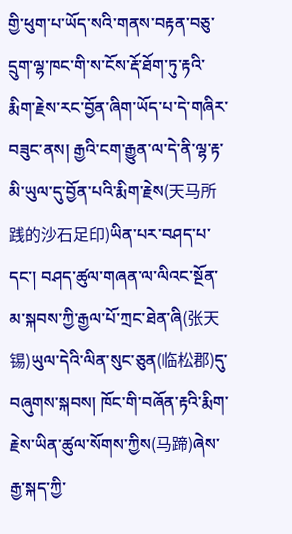གྱི་ཕུག་པ་ཡོད་སའི་གནས་བརྟན་བཅུ་དྲུག་ལྷ་ཁང་གི་ས་ངོས་རྡོ་ཐོག་ཏུ་རྟའི་རྨིག་རྗེས་རང་བྱོན་ཞིག་ཡོད་པ་དེ་གཞིར་བཟུང་ནས། རྒྱའི་ངག་རྒྱུན་ལ་དེ་ནི་ལྷ་རྟ་མི་ཡུལ་དུ་བྱོན་པའི་རྨིག་རྗེས(天马所践的沙石足印)ཡིན་པར་བཤད་པ་དང་། བཤད་ཚུལ་གཞན་ལ་ལིའང་སྔོན་མ་སྐབས་ཀྱི་རྒྱལ་པོ་ཀྲང་ཐེན་ཞི(张天锡)ཡུལ་དེའི་ལིན་སུང་ཅུན(临松郡)དུ་བཞུགས་སྐབས། ཁོང་གི་བཞོན་རྟའི་རྨིག་རྗེས་ཡིན་ཚུལ་སོགས་ཀྱིས(马蹄)ཞེས་རྒྱ་སྐད་ཀྱི་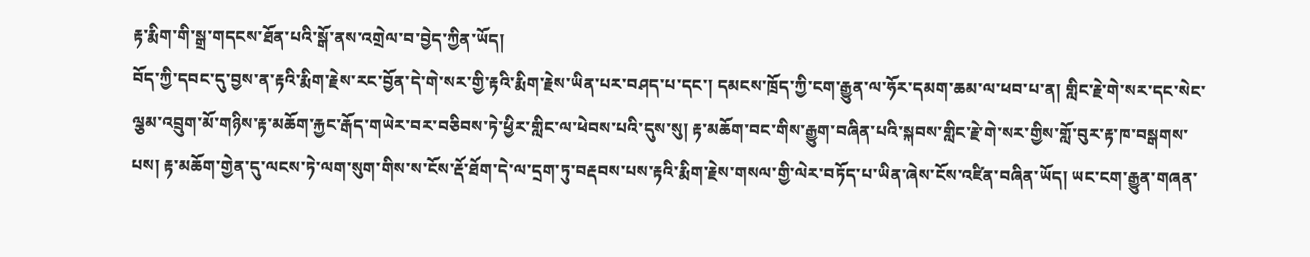རྟ་རྨིག་གི་སྒྲ་གདངས་ཐོན་པའི་སྒོ་ནས་འགྲེལ་བ་བྱེད་ཀྱིན་ཡོད།
བོད་ཀྱི་དབང་དུ་བྱས་ན་རྟའི་རྨིག་རྗེས་རང་བྱོན་དེ་གེ་སར་གྱི་རྟའི་རྨིག་རྗེས་ཡིན་པར་བཤད་པ་དང་། དམངས་ཁྲོད་ཀྱི་ངག་རྒྱུན་ལ་ཧོར་དམག་ཆམ་ལ་ཕབ་པ་ན། གླིང་རྗེ་གེ་སར་དང་སེང་ལྕམ་འབྲུག་མོ་གཉིས་རྟ་མཆོག་རྐྱང་རྒོད་གཡེར་བར་བཅིབས་ཏེ་ཕྱིར་གླིང་ལ་ཕེབས་པའི་དུས་སུ། རྟ་མཆོག་བང་གིས་རྒྱུག་བཞིན་པའི་སྐབས་གླིང་རྗེ་གེ་སར་གྱིས་གློ་བུར་རྟ་ཁ་བསྒགས་པས། རྟ་མཆོག་གྱེན་དུ་ལངས་ཏེ་ལག་སུག་གིས་ས་ངོས་རྡོ་ཐོག་དེ་ལ་དྲག་ཏུ་བརྡབས་པས་རྟའི་རྨིག་རྗེས་གསལ་གྱི་ལེར་བཏོད་པ་ཡིན་ཞེས་ངོས་འཛིན་བཞིན་ཡོད། ཡང་ངག་རྒྱུན་གཞན་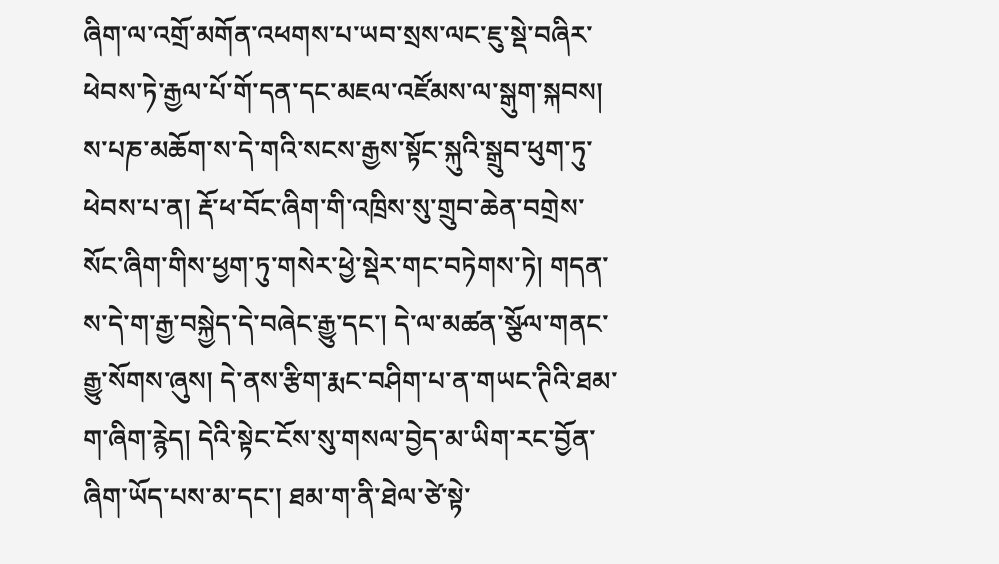ཞིག་ལ་འགྲོ་མགོན་འཕགས་པ་ཡབ་སྲས་ལང་ཇུ་སྡེ་བཞིར་ཕེབས་ཏེ་རྒྱལ་པོ་གོ་དན་དང་མཇལ་འཛོམས་ལ་སྒུག་སྐབས། ས་པཎ་མཆོག་ས་དེ་གའི་སངས་རྒྱས་སྟོང་སྐུའི་སྒྲུབ་ཕུག་ཏུ་ཕེབས་པ་ན། རྡོ་ཕ་བོང་ཞིག་གི་འཁྲིས་སུ་གྲུབ་ཆེན་བགྲེས་སོང་ཞིག་གིས་ཕྱག་ཏུ་གསེར་ཕྱེ་སྡེར་གང་བཏེགས་ཏེ། གདན་ས་དེ་ག་རྒྱ་བསྐྱེད་དེ་བཞེང་རྒྱུ་དང་། དེ་ལ་མཚན་སྩོལ་གནང་རྒྱུ་སོགས་ཞུས། དེ་ནས་རྩིག་རྨང་བཤིག་པ་ན་གཡང་ཊིའི་ཐམ་ག་ཞིག་རྙེད། དེའི་སྟེང་ངོས་སུ་གསལ་བྱེད་མ་ཡིག་རང་བྱོན་ཞིག་ཡོད་པས་མ་དང་། ཐམ་ག་ནི་ཐེལ་ཙེ་སྟེ་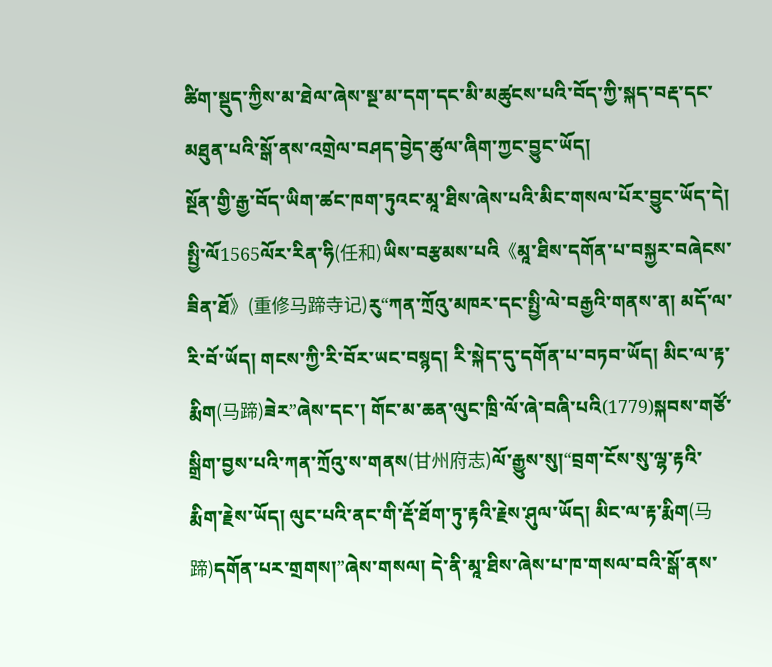ཚིག་སྡུད་ཀྱིས་མ་ཐེལ་ཞེས་སྔ་མ་དག་དང་མི་མཚུངས་པའི་བོད་ཀྱི་སྐད་བརྡ་དང་མཐུན་པའི་སྒོ་ནས་འགྲེལ་བཤད་བྱེད་ཚུལ་ཞིག་ཀྱང་བྱུང་ཡོད།
སྔོན་གྱི་རྒྱ་བོད་ཡིག་ཚང་ཁག་ཏུའང་མཱ་ཐིས་ཞེས་པའི་མིང་གསལ་པོར་བྱུང་ཡོད་དེ། སྤྱི་ལོ1565ལོར་རིན་ཧི(任和)ཡིས་བརྩམས་པའི《མཱ་ཐིས་དགོན་པ་བསྐྱར་བཞེངས་ཟིན་ཐོ》(重修马蹄寺记)རུ“ཀན་ཀྲོའུ་མཁར་དང་སྤྱི་ལེ་བརྒྱའི་གནས་ན། མདོ་ལ་རི་བོ་ཡོད། གངས་ཀྱི་རི་བོར་ཡང་བསྙད། རི་སྐེད་དུ་དགོན་པ་བཏབ་ཡོད། མིང་ལ་རྟ་རྨིག(马蹄)ཟེར”ཞེས་དང་། གོང་མ་ཆན་ལུང་ཁྲི་ལོ་ཞེ་བཞི་པའི(1779)སྐབས་གཙོ་སྒྲིག་བྱས་པའི་ཀན་ཀྲོའུ་ས་གནས(甘州府志)ལོ་རྒྱུས་སུ།“བྲག་ངོས་སུ་ལྷ་རྟའི་རྨིག་རྗེས་ཡོད། ལུང་པའི་ནང་གི་རྡོ་ཐོག་ཏུ་རྟའི་རྗེས་ཤུལ་ཡོད། མིང་ལ་རྟ་རྨིག(马蹄)དགོན་པར་གྲགས།”ཞེས་གསལ། དེ་ནི་མཱ་ཐིས་ཞེས་པ་ཁ་གསལ་བའི་སྒོ་ནས་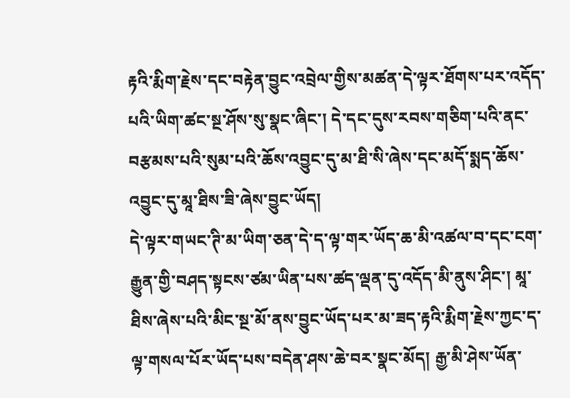རྟའི་རྨིག་རྗེས་དང་བརྟེན་བྱུང་འབྲེལ་གྱིས་མཚན་དེ་ལྟར་ཐོགས་པར་འདོད་པའི་ཡིག་ཚང་སྔ་ཤོས་སུ་སྣང་ཞིང་། དེ་དང་དུས་རབས་གཅིག་པའི་ནང་བརྩམས་པའི་སུམ་པའི་ཆོས་འབྱུང་དུ་མ་ཐི་སི་ཞེས་དང་མདོ་སྨད་ཆོས་འབྱུང་དུ་མཱ་ཐིས་ཟི་ཞེས་བྱུང་ཡོད།
དེ་ལྟར་གཡང་ཊི་མ་ཡིག་ཅན་དེ་ད་ལྟ་གར་ཡོད་ཆ་མི་འཚལ་བ་དང་ངག་རྒྱུན་གྱི་བཤད་སྟངས་ཙམ་ཡིན་པས་ཚད་ལྡན་དུ་འདོད་མི་ནུས་ཤིང་། མཱ་ཐིས་ཞེས་པའི་མིང་སྔ་མོ་ནས་བྱུང་ཡོད་པར་མ་ཟད་རྟའི་རྨིག་རྗེས་ཀྱང་ད་ལྟ་གསལ་པོར་ཡོད་པས་བདེན་ཤས་ཆེ་བར་སྣང་མོད། རྒྱ་མི་ཤེས་ཡོན་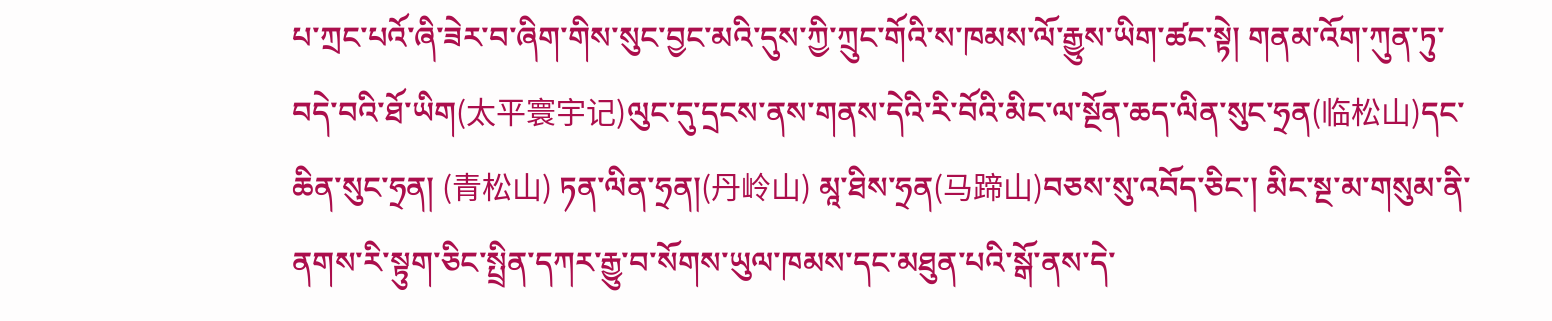པ་ཀྲང་པའོ་ཞི་ཟེར་བ་ཞིག་གིས་སུང་བྱང་མའི་དུས་ཀྱི་ཀྲུང་གོའི་ས་ཁམས་ལོ་རྒྱུས་ཡིག་ཚང་སྟེ། གནམ་འོག་ཀུན་ཏུ་བདེ་བའི་ཐོ་ཡིག(太平寰宇记)ལུང་དུ་དྲངས་ནས་གནས་དེའི་རི་བོའི་མིང་ལ་སྔོན་ཆད་ལིན་སུང་ཧྲན(临松山)དང་ཆིན་སུང་ཧྲན། (青松山) ཏན་ལིན་ཧྲན།(丹岭山) མཱ་ཐིས་ཧྲན(马蹄山)བཅས་སུ་འབོད་ཅིང་། མིང་སྔ་མ་གསུམ་ནི་ནགས་རི་སྟུག་ཅིང་སྤྲིན་དཀར་རྒྱུ་བ་སོགས་ཡུལ་ཁམས་དང་མཐུན་པའི་སྒོ་ནས་དེ་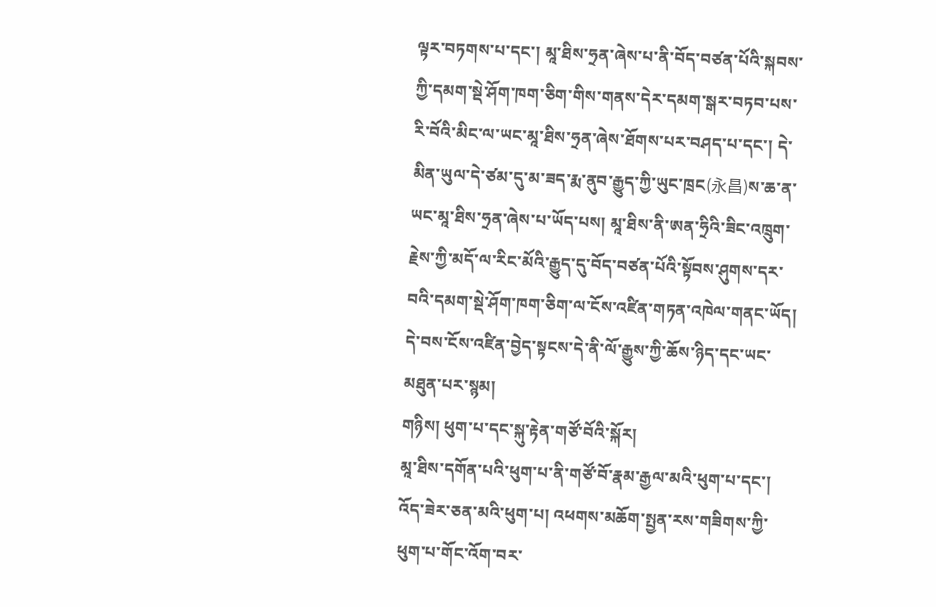ལྟར་བཏགས་པ་དང་། མཱ་ཐིས་ཧྲན་ཞེས་པ་ནི་བོད་བཙན་པོའི་སྐབས་ཀྱི་དམག་སྡེ་ཤོག་ཁག་ཅིག་གིས་གནས་དེར་དམག་སྒར་བཏབ་པས་རི་བོའི་མིང་ལ་ཡང་མཱ་ཐིས་ཧྲན་ཞེས་ཐོགས་པར་བཤད་པ་དང་། དེ་མིན་ཡུལ་དེ་ཙམ་དུ་མ་ཟད་རྨ་ནུབ་རྒྱུད་ཀྱི་ཡུང་ཁྲང(永昌)ས་ཆ་ན་ཡང་མཱ་ཐིས་ཧྲན་ཞེས་པ་ཡོད་པས། མཱ་ཐིས་ནི་ཨན་ཧྲིའི་ཟིང་འཁྲུག་རྗེས་ཀྱི་མདོ་ལ་རིང་མོའི་རྒྱུད་དུ་བོད་བཙན་པོའི་སྟོབས་ཤུགས་དར་བའི་དམག་སྡེ་ཤོག་ཁག་ཅིག་ལ་ངོས་འཛིན་གཏན་འཁེལ་གནང་ཡོད། དེ་བས་ངོས་འཛིན་བྱེད་སྟངས་དེ་ནི་ལོ་རྒྱུས་ཀྱི་ཆོས་ཉིད་དང་ཡང་མཐུན་པར་སྙམ།
གཉིས། ཕུག་པ་དང་སྐུ་རྟེན་གཙོ་བོའི་སྐོར།
མཱ་ཐིས་དགོན་པའི་ཕུག་པ་ནི་གཙོ་བོ་རྣམ་རྒྱལ་མའི་ཕུག་པ་དང་། འོད་ཟེར་ཅན་མའི་ཕུག་པ། འཕགས་མཆོག་སྤྱན་རས་གཟིགས་ཀྱི་ཕུག་པ་གོང་འོག་བར་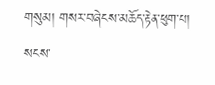གསུམ། གསར་བཞེངས་མཆོད་རྟེན་ཕུག་པ། སངས་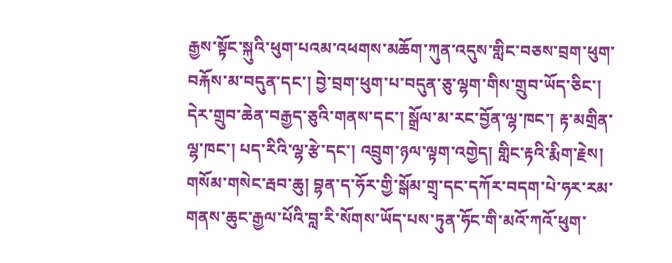རྒྱས་སྟོང་སྐུའི་ཕུག་པའམ་འཕགས་མཆོག་ཀུན་འདུས་གླིང་བཅས་བྲག་ཕུག་བརྐོས་མ་བདུན་དང་། བྱེ་བྲག་ཕུག་པ་བདུན་ཅུ་ལྷག་གིས་གྲུབ་ཡོད་ཅིང་། དེར་གྲུབ་ཆེན་བརྒྱད་ཅུའི་གནས་དང་། སྒྲོལ་མ་རང་བྱོན་ལྷ་ཁང་། རྟ་མགྲིན་ལྷ་ཁང་། པད་རིའི་ལྷ་རྩེ་དང་། འབྲུག་ཉལ་ལྟག་འགྱེད། གླིང་རྟའི་རྨིག་རྗེས། གསོམ་གསེང་རྦབ་ཆུ། བྷན་ད་ཧོར་གྱི་སྒོམ་གྲྭ་དང་དཀོར་བདག་པེ་ཧར་རམ་གནས་ཆུང་རྒྱལ་པོའི་བླ་རི་སོགས་ཡོད་པས་ཏུན་ཧོང་གི་མའོ་ཀའོ་ཕུག་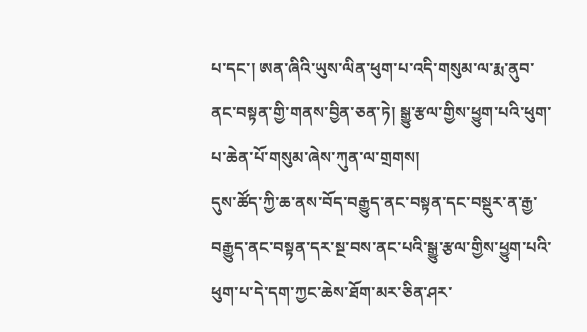པ་དང་། ཨན་ཞིའི་ཡུས་ལིན་ཕུག་པ་འདི་གསུམ་ལ་རྨ་ནུབ་ནང་བསྟན་གྱི་གནས་བྱིན་ཅན་ཏེ། སྒྱུ་རྩལ་གྱིས་ཕྱུག་པའི་ཕུག་པ་ཆེན་པོ་གསུམ་ཞེས་ཀུན་ལ་གྲགས།
དུས་ཚོད་ཀྱི་ཆ་ནས་བོད་བརྒྱུད་ནང་བསྟན་དང་བསྡུར་ན་རྒྱ་བརྒྱུད་ནང་བསྟན་དར་སྔ་བས་ནང་པའི་སྒྱུ་རྩལ་གྱིས་ཕྱུག་པའི་ཕུག་པ་དེ་དག་ཀྱང་ཆེས་ཐོག་མར་ཅིན་ཤར་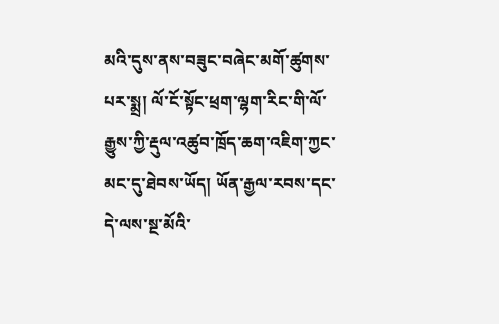མའི་དུས་ནས་བཟུང་བཞེང་མགོ་ཚུགས་པར་སྨྲ། ལོ་ངོ་སྟོང་ཕྲག་ལྷག་རིང་གི་ལོ་རྒྱུས་ཀྱི་རྡུལ་འཚུབ་ཁྲོད་ཆག་འཇིག་ཀྱང་མང་དུ་ཐེབས་ཡོད། ཡོན་རྒྱལ་རབས་དང་དེ་ལས་སྔ་མོའི་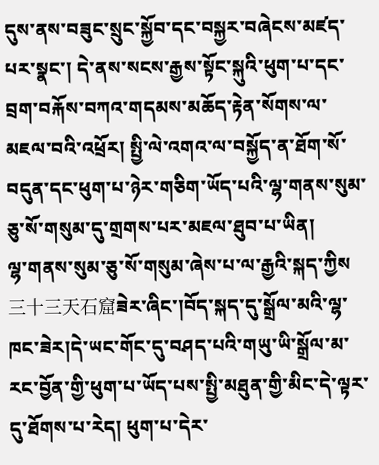དུས་ནས་བཟུང་སྲུང་སྐྱོབ་དང་བསྐྱར་བཞེངས་མཛད་པར་སྣང་། དེ་ནས་སངས་རྒྱས་སྟོང་སྐུའི་ཕུག་པ་དང་བྲག་བརྐོས་བཀའ་གདམས་མཆོད་རྟེན་སོགས་ལ་མཇལ་བའི་འཕྲོར། སྤྱི་ལེ་འགའ་ལ་བསྐྱོད་ན་ཐོག་སོ་བདུན་དང་ཕུག་པ་ཉེར་གཅིག་ཡོད་པའི་ལྷ་གནས་སུམ་ཅུ་སོ་གསུམ་དུ་གྲགས་པར་མཇལ་ཐུབ་པ་ཡིན།
ལྷ་གནས་སུམ་ཅུ་སོ་གསུམ་ཞེས་པ་ལ་རྒྱའི་སྐད་ཀྱིས三十三天石窟ཟེར་ཞིང་།བོད་སྐད་དུ་སྒྲོལ་མའི་ལྷ་ཁང་ཟེར།དེ་ཡང་གོང་དུ་བཤད་པའི་གཡུ་ཡི་སྒྲོལ་མ་རང་བྱོན་གྱི་ཕུག་པ་ཡོད་པས་སྤྱི་མཐུན་གྱི་མིང་དེ་ལྟར་དུ་ཐོགས་པ་རེད། ཕུག་པ་དེར་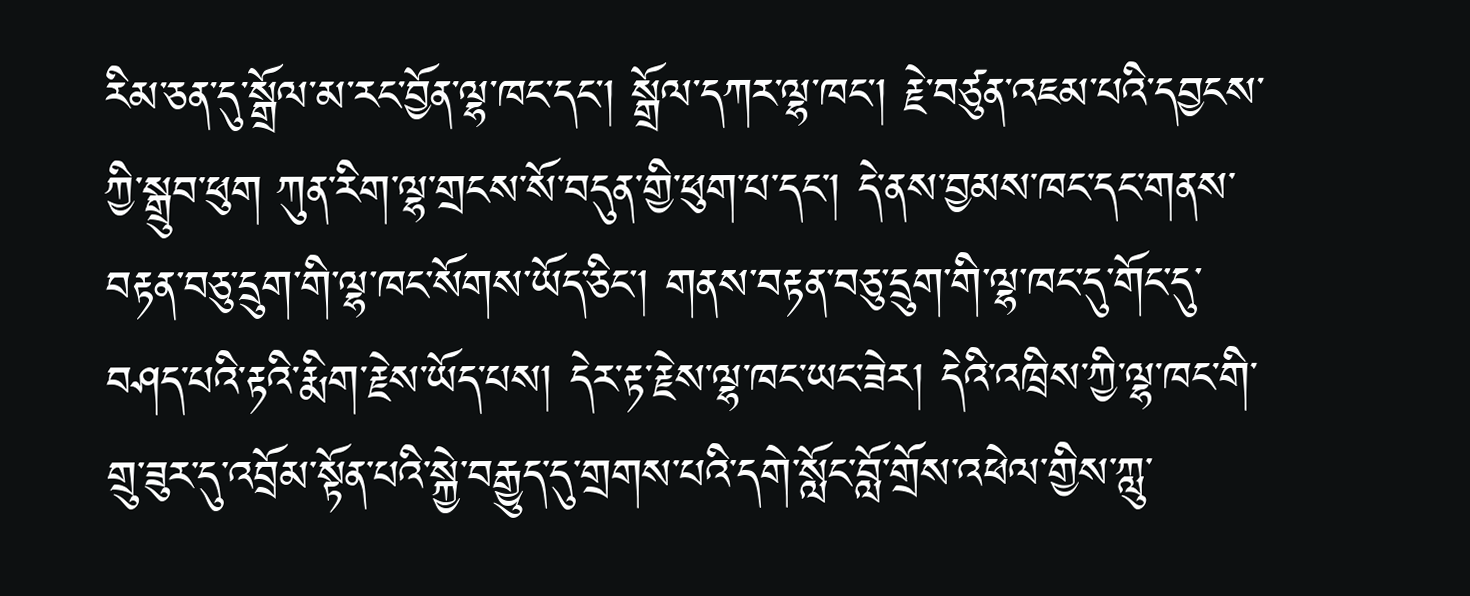རིམ་ཅན་དུ་སྒྲོལ་མ་རང་བྱོན་ལྷ་ཁང་དང་། སྒྲོལ་དཀར་ལྷ་ཁང་། རྗེ་བཙུན་འཇམ་པའི་དབྱངས་ཀྱི་སྒྲུབ་ཕུག ཀུན་རིག་ལྷ་གྲངས་སོ་བདུན་གྱི་ཕུག་པ་དང་། དེ་ནས་བྱམས་ཁང་དང་གནས་བརྟན་བཅུ་དྲུག་གི་ལྷ་ཁང་སོགས་ཡོད་ཅིང་། གནས་བརྟན་བཅུ་དྲུག་གི་ལྷ་ཁང་དུ་གོང་དུ་བཤད་པའི་རྟའི་རྨིག་རྗེས་ཡོད་པས། དེར་རྟ་རྗེས་ལྷ་ཁང་ཡང་ཟེར། དེའི་འཁྲིས་ཀྱི་ལྷ་ཁང་གི་གྲུ་ཟུར་དུ་འབྲོམ་སྟོན་པའི་སྐྱེ་བརྒྱུད་དུ་གྲགས་པའི་དགེ་སློང་བློ་གྲོས་འཕེལ་གྱིས་ཀླུ་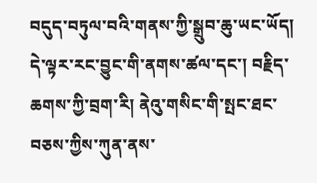བདུད་བཏུལ་བའི་གནས་ཀྱི་སྒྲུབ་ཆུ་ཡང་ཡོད།
དེ་ལྟར་རང་བྱུང་གི་ནགས་ཚལ་དང་། བརྗིད་ཆགས་ཀྱི་བྲག་རི། ནེའུ་གསིང་གི་སྤང་ཐང་བཅས་ཀྱིས་ཀུན་ནས་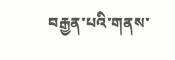བརྒྱན་པའི་གནས་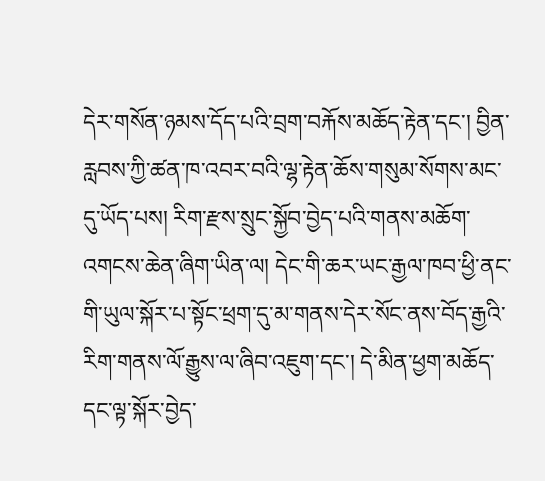དེར་གསོན་ཉམས་དོད་པའི་བྲག་བརྐོས་མཆོད་རྟེན་དང་། བྱིན་རླབས་ཀྱི་ཚན་ཁ་འབར་བའི་ལྷ་རྟེན་ཆོས་གསུམ་སོགས་མང་དུ་ཡོད་པས། རིག་རྫས་སྲུང་སྐྱོབ་བྱེད་པའི་གནས་མཆོག་འགངས་ཆེན་ཞིག་ཡིན་ལ། དེང་གི་ཆར་ཡང་རྒྱལ་ཁབ་ཕྱི་ནང་གི་ཡུལ་སྐོར་པ་སྟོང་ཕྲག་དུ་མ་གནས་དེར་སོང་ནས་བོད་རྒྱའི་རིག་གནས་ལོ་རྒྱུས་ལ་ཞིབ་འཇུག་དང་། དེ་མིན་ཕྱག་མཆོད་དང་ལྟ་སྐོར་བྱེད་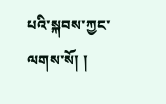པའི་སྐབས་ཀྱང་ལགས་སོ། །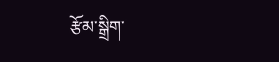རྩོམ་སྒྲིག་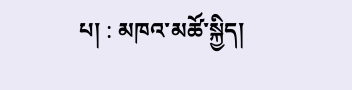པ། : མཁའ་མཚོ་སྐྱིད།